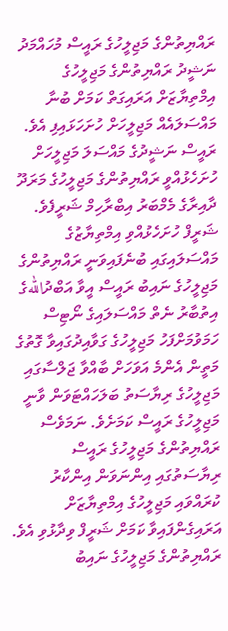ރައްޔިތުންގެ މަޖިލީހުގެ ރައީސް މުހައްމަދު ނަޝީދު ރައްޔިތުންގެ މަޖިލީހުގެ އިމްތިޔާޒަށް އަރައިގަތް ކަމަށް ބުނާ މައްސަލައެއް މަޖިލީހަށް ހުށަހަޅައިފި އެވެ.
ރައީސް ނަޝީދުގެ މައްސަލަ މަޖިލީހަށް ހުށަހެޅުއްވީ ރައްޔިތުންގެ މަޖިލީހުގެ މަރަދޫ ދާއިރާގެ މެމްބަރު އިބްރާހިމް ޝަރީފެވެ.
ޝަރީފް ހުށަހެޅުއްވި އިމްތިޔާޒުގެ މައްސަލައިގައި ބުނެފައިވަނީ ރައްޔިތުންގެ މަޖިލީހުގެ ނައިބު ރައީސް އީވާ އަބްދުاللهގެ އިތުބާރު ނެތް މައްސަލައިގެ ނޯޓިސް ހަމަވުމަށްފަހު މަޖިލީހުގެ ގަވާއިދުގައިވާ ގޮތުގެ މަތީން އެންމެ އަވަހަށް ބާއްވާ ޖަލްސާގައި މަޖިލީހުގެ ރިޔާސަތު ބަލަހައްޓަވަން ވާނީ މަޖިލީހުގެ ރައީސް ކަމަށެވެ. ނަމަވެސް ރައްޔިތުންގެ މަޖިލީހުގެ ރައީސް ރިޔާސަތުގައި އިންނަވަން އިންކާރު ކުރައްވައި މަޖިލީހުގެ އިމްތިޔާޒަށް އަރައިގެންފައިވާ ކަމަށް ޝަރީފް ވިދާޅުވި އެވެ.
ރައްޔިތުންގެ މަޖިލީހުގެ ނައިބު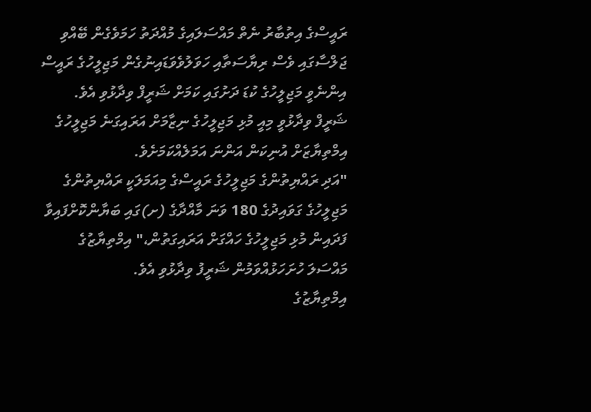ރައީސްގެ އިތުބާރު ނެތް މައްސަލައިގެ މުއްދަތު ހަމަވެގެން ބޭއްވި ޖަލްސާގައި ވެސް ރިޔާސަތާއި ހަވަލުވެވަޑައިނުގެން މަޖިލީހުގެ ރައީސް އިންނެވީ މަޖިލީހުގެ ކުޑަ ދަށުގައި ކަމަށް ޝަރީފް ވިދާޅުވި އެވެ.
ޝަރީފް ވިދާޅުވީ މިއީ މުޅި މަޖިލީހުގެ ނިޒާމަށް އަރައިގަނެ މަޖިލީހުގެ އިމްތިޔާޒަށް އުނިކަން އަންނަ އަމަލެއްކަމަށެވެ.
"އަދި ރައްޔިތުންގެ މަޖިލީހުގެ ރައީސްގެ މިއަމަލަކީ ރައްޔިތުންގެ މަޖިލީހުގެ ގަވައިދުގެ 180 ވަނަ މާއްދާގެ (ށ)ގައި ބަޔާންކޮށްފައިވާ ފަދައިން މުޅި މަޖިލީހުގެ ހައްގަށް އަރައިގަތުން،" އިމްތިޔާޒުގެ މައްސަލަ ހުށަހަޅުއްވަމުން ޝަރީފު ވިދާޅުވި އެވެ.
އިމްތިޔާޒުގެ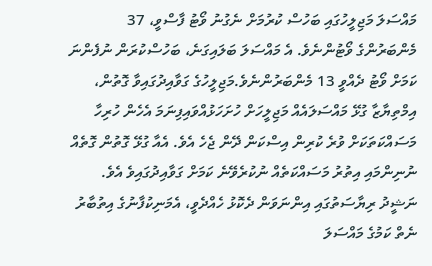މައްސަލަ މަޖިލީހުގައި ބަހުސް ކުރުމަށް ނެގުނު ވޯޓު ފާސްވީ، 37 މެންބަރުންގެ ވޯޓުންނެވެ. އެ މައްސަލަ ބަލައިގަނެ، ބަހުސްކުރަން ނުފެންނަ ކަމަށް ވޯޓު ދެއްވީ 13 މެންބަރުންނެވެ.މަޖިލީހުގެ ގަވާއިދުގައިވާ ގޮތުން، އިމްތިޔާޒާ ގުޅޭ މައްސަލައެއް މަޖިލީހަށް ހުށަހަޅުއްވައިފިނަމަ އެހެން ހުރިހާ މަސައްކަތަކަށް ވުރެ ކުރިން އިސްކަން ދޭން ޖެހެ އެވެ. އެއާ ގުޅޭ ގޮތުން ގޮތެއް ނުނިންމައި އިތުރު މަސައްކަތެއް ނުކުރެވޭނެ ކަމަށް ގަވާއިދުގައިވެ އެވެ.
ނަޝީދު ރިޔާސަތުގައި އިންނަވަން ދެކޮޅު ހެއްދެވީ، އެމަނިކުފާނުގެ އިތުބާރު ނެތް ކަމުގެ މައްސަލަ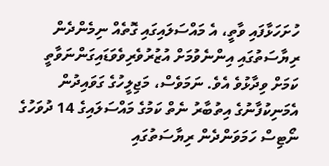ހުށަހަޅާފައި ވާތީ، އެ މައްސަލައިގައި ގޮތެއް ނިމެންދެން ރިޔާސަތުގައި އިންނެވުމަށް އުޒުރުވެރިވެވަޑައިގަންނަވާތީ ކަމަށް ވިދާޅުވެ އެވެ. ނަމަވެސް، މަޖިލީހުގެ ގަވައިދުން އެމަނިކުފާނުގެ އިތުބާރު ނެތް ކަމުގެ މައްސަލައިގެ 14 ދުވަހުގެ ނޯޓިސް ހަމަވަންދެން ރިޔާސަތުގައި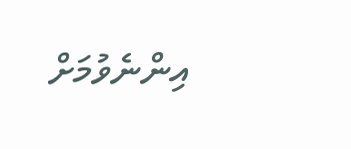އިންނެވުމަށް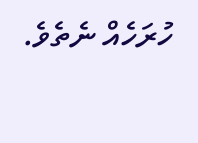ހުރަހެއް ނެތެވެ.